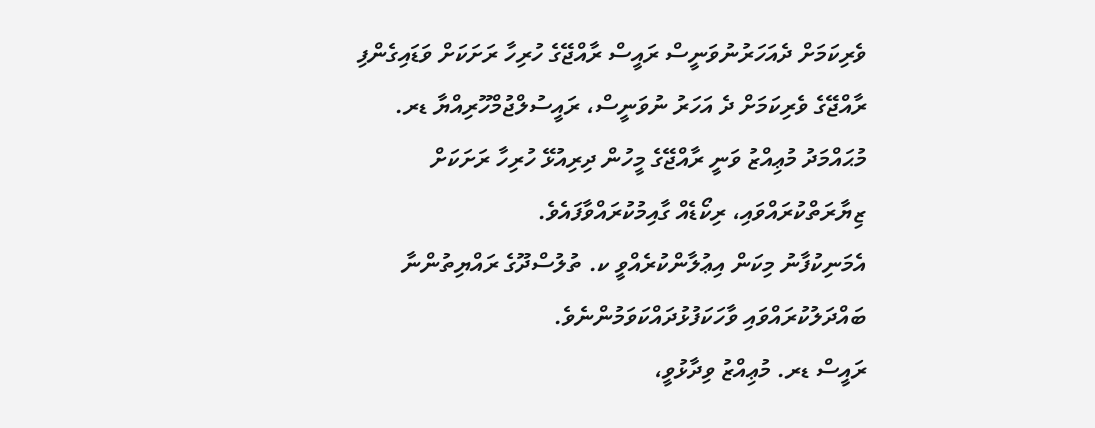ވެރިކަމަށް ދެއަހަރުނުވަނީސް ރައީސް ރާއްޖޭގެ ހުރިހާ ރަށަކަށް ވަޑައިގެންފި
ރާއްޖޭގެ ވެރިކަމަށް ދެ އަހަރު ނުވަނީސް، ރައީސުލްޖުމްހޫރިއްޔާ ޑރ. މުޙައްމަދު މުޢިއްޒު ވަނީ ރާއްޖޭގެ މީހުން ދިރިއުޅޭ ހުރިހާ ރަށަކަށް ޒިޔާރަތްކުރައްވައި، ރިކޯޑެއް ގާއިމުކުރައްވާފައެވެ.
އެމަނިކުފާނު މިކަން އިޢުލާންކުރެއްވީ ކ. ތުލުސްދޫގެ ރައްޔިތުންނާ ބައްދަލުކުރައްވައި ވާހަކަފުޅުދައްކަވަމުންނެވެ.
ރައީސް ޑރ. މުޢިއްޒު ވިދާޅުވީ،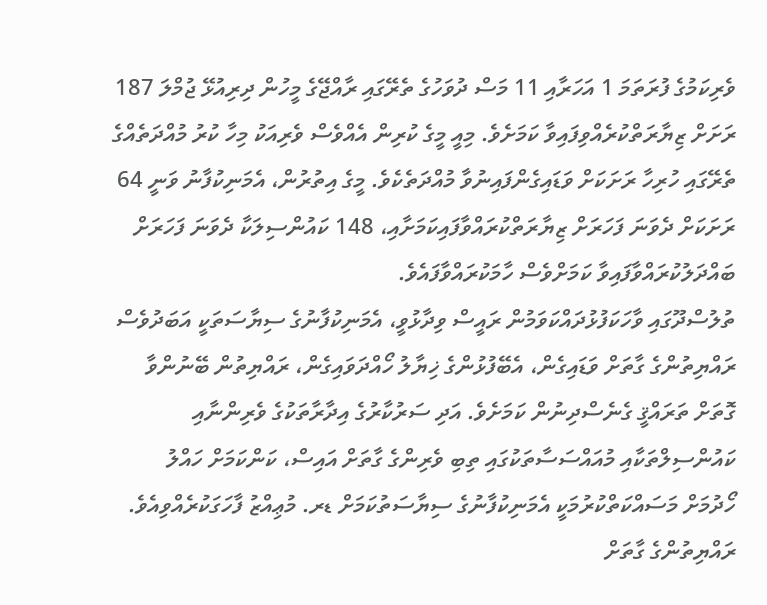ވެރިކަމުގެ ފުރަތަމަ 1 އަހަރާއި 11 މަސް ދުވަހުގެ ތެރޭގައި ރާއްޖޭގެ މީހުން ދިރިއުޅޭ ޖުމްލަ 187 ރަށަށް ޒިޔާރަތްކުރެއްވިފައިވާ ކަމަށެވެ. މިއީ މީގެ ކުރިން އެއްވެސް ވެރިއަކު މިހާ ކުރު މުއްދަތެއްގެ ތެރޭގައި ހުރިހާ ރަށަކަށް ވަޑައިގެންފައިނުވާ މުއްދަތެކެވެ. މީގެ އިތުރުން، އެމަނިކުފާނު ވަނީ 64 ރަށަކަށް ދެވަނަ ފަހަރަށް ޒިޔާރަތްކުރައްވާފައިކަމަށާއި، 148 ކައުންސިލަކާ ދެވަނަ ފަހަރަށް ބައްދަލުކުރައްވާފައިވާ ކަމަށްވެސް ހާމަކުރައްވާފައެވެ.
ތުލުސްދޫގައި ވާހަކަފުޅުދައްކަވަމުން ރައީސް ވިދާޅުވީ، އެމަނިކުފާނުގެ ސިޔާސަތަކީ އަބަދުވެސް ރައްޔިތުންގެ ގާތަށް ވަޑައިގެން، އެބޭފުޅުންގެ ޚިޔާލު ހޯއްދަވައިގެން، ރައްޔިތުން ބޭނުންވާ ގޮތަށް ތަރައްޤީ ގެނެސްދިނުން ކަމަށެވެ. އަދި ސަރުކާރުގެ އިދާރާތަކުގެ ވެރިންނާއި ކައުންސިލްތަކާއި މުއައްސަސާތަކުގައި ތިބި ވެރިންގެ ގާތަށް އައިސް، ކަންކަމަށް ހައްލު ހޯދުމަށް މަސައްކަތްކުރުމަކީ އެމަނިކުފާނުގެ ސިޔާސަތުކަމަށް ޑރ. މުޢިއްޒު ފާހަގަކުރެއްވިއެވެ.
ރައްޔިތުންގެ ގާތަށް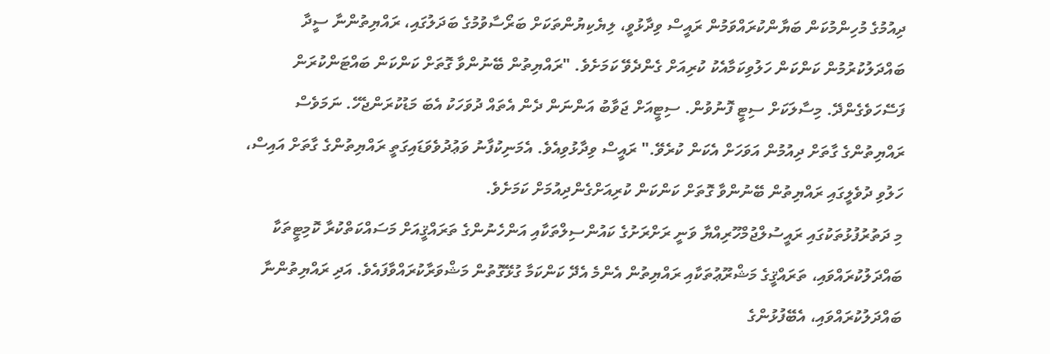ދިއުމުގެ މުހިންމުކަން ބަޔާންކުރައްވަމުން ރައީސް ވިދާޅުވީ، ލިޔެކިޔުންތަކަށް ބަރޯސާވުމުގެ ބަދަލުގައި، ރައްޔިތުންނާ ސީދާ ބައްދަލުކުރުމުން ކަންކަން ހަލުވިކަމާއެކު ކުރިއަށް ގެންދެވޭ ކަމަށެވެ. "ރައްޔިތުން ބޭނުންވާ ގޮތަށް ކަންކަން ބައްޓަންކުރަން ފަސޭހަވެގެންދޭ. މިސާލަކަށް ސިޓީ ފޮނުވުން. ސިޓީއަށް ޖަވާބު އަންނަން ދެން އެތައް ދުވަހަކު އެބަ މަޑުކުރަންޖެހޭ. ނަމަވެސް ރައްޔިތުންގެ ގާތަށް ދިއުމުން އަވަހަށް އެކަން ކުރެވޭ." ރައީސް ވިދާޅުވިއެވެ. އެމަނިކުފާނު ވަޢުދުވެވަޑައިގަތީ ރައްޔިތުންގެ ގާތަށް އައިސް، ހަލުވި ދުވެލީގައި ރައްޔިތުން ބޭނުންވާ ގޮތަށް ކަންކަން ކުރިއަށްގެންދިއުމަށް ކަމަށެވެ.
މި ދަތުރުފުޅުތަކުގައި ރައީސުލްޖުމްހޫރިއްޔާ ވަނީ ރަށްރަށުގެ ކައުންސިލްތަކާއި އަންހެނުންގެ ތަރައްޤީއަށް މަސައްކަތްކުރާ ކޮމިޓީތަކާ ބައްދަލުކުރައްވައި، ތަރައްޤީގެ މަޝްރޫޢުތަކާއި ރައްޔިތުން އެންމެ އެދޭ ކަންކަމާ ގުޅޭގޮތުން މަޝްވަރާކުރައްވާފައެވެ. އަދި ރައްޔިތުންނާ ބައްދަލުކުރައްވައި، އެބޭފުޅުންގެ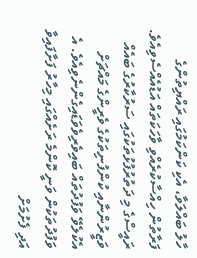ހާލު ބައްލަވާ، އެކި ކަންކަމުގައި ރައްޔިތުންގެ ފަރާތުން ހިއްސާކުރެއްވި ވާހަކަތައް އަޑުއެއްސެވިއެވެ.
ރައީސްގެ މި ދަތުރުފުޅުތަކުގައި ސަރުކާރުގެ ބައެއް ވަޒީރުންނާއި ކުންފުނިތަކުގެ ވެރީންގެ މައްޗަށް އެކުލެވޭ ވަފުދުތައް ބައިވެރިވެވަޑައިގެންނެވިއެވެ. އެ ވަފުދުތަކުން ވަނީ ކޮންމެ ރަށެއްގައި މިހާރު ފަށާފައިވާ އަދި ފެށުމަށް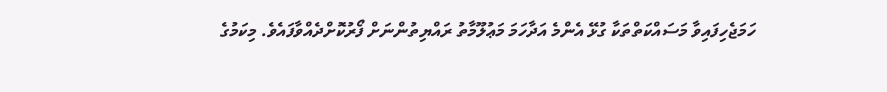ހަމަޖެހިފައިވާ މަސައްކަތްތަކާ ގުޅޭ އެންމެ އަދާހަމަ މަޢުލޫމާތު ރައްޔިތުންނަށް ފޯރުކޮށްދެއްވާފައެވެ. މިކަމުގެ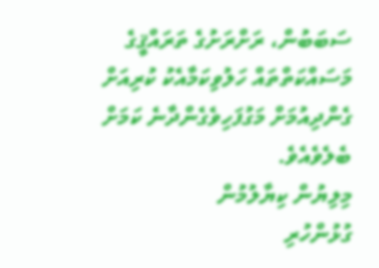ސަބަބުން، ރަށްރަށުގެ ތަރައްޤީގެ މަސައްކަތްތައް ހަލުވިކަމާއެކު ކުރިއަށް ގެންދިއުމަށް މަގުފަހިވެގެންދާނެ ކަމަށް ބެލެވެއެވެ.
މިލިޔުން ކިޔާލުމުން
ގުޅުންހުރި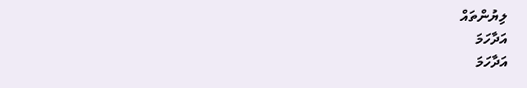ލިޔުންތައް
އަދާހަމަ
އަދާހަމަ